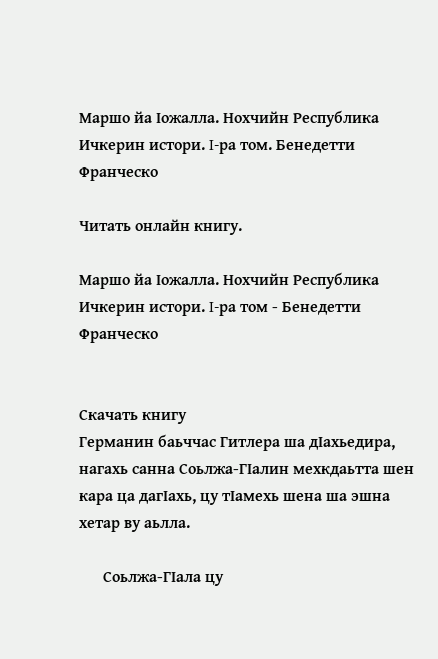Маршо йа Iожалла. Нохчийн Республика Ичкерин истори. I-ра том. Бенедетти Франческо

Читать онлайн книгу.

Маршо йа Iожалла. Нохчийн Республика Ичкерин истори. I-ра том - Бенедетти Франческо


Скачать книгу
Германин баьччас Гитлера ша дIахьедира, нагахь санна Соьлжа-ГIалин мехкдаьтта шен кара ца дагIахь, цу тIамехь шена ша эшна хетар ву аьлла.

      Соьлжа-ГIала цу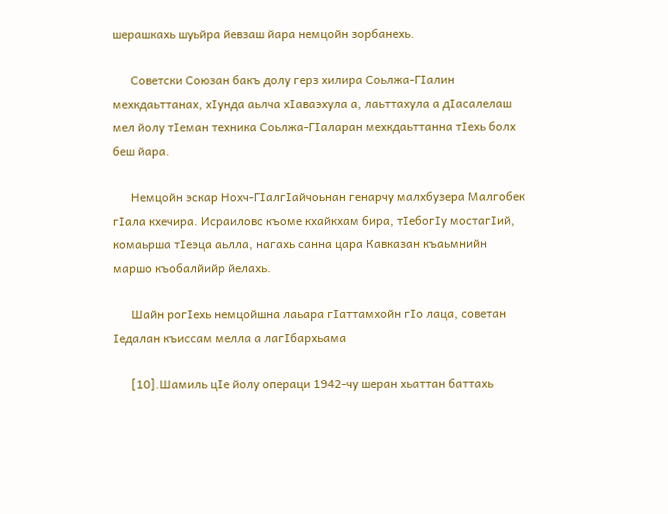шерашкахь шуьйра йевзаш йара немцойн зорбанехь.

      Советски Союзан бакъ долу герз хилира Соьлжа-ГIалин мехкдаьттанах, хIунда аьлча хIаваэхула а, лаьттахула а дIасалелаш мел йолу тIеман техника Соьлжа-ГIаларан мехкдаьттанна тIехь болх беш йара.

      Немцойн эскар Нохч-ГIалгIайчоьнан генарчу малхбузера Малгобек гIала кхечира. Исраиловс къоме кхайкхам бира, тIебогIу мостагIий, комаьрша тIеэца аьлла, нагахь санна цара Кавказан къаьмнийн маршо къобалйийр йелахь.

      Шайн рогIехь немцойшна лаьара гIаттамхойн гIо лаца, советан Iедалан къиссам мелла а лагIбархьама

      [10].Шамиль цIе йолу операци 1942-чу шеран хьаттан баттахь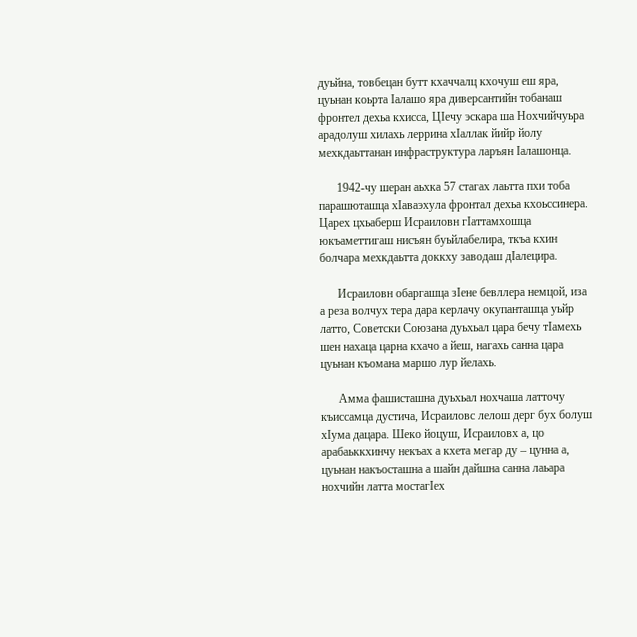дуьйна, товбецан бутт кхаччалц кхочуш еш яра, цуьнан коьрта Iалашо яра диверсантийн тобанаш фронтел дехьа кхисса, ЦIечу эскара ша Нохчийчуьра арадолуш хилахь леррина хIаллак йийр йолу мехкдаьттанан инфраструктура ларъян Iалашонца.

      1942-чу шеран аьхка 57 стагах лаьтта пхи тоба парашюташца хIаваэхула фронтал дехьа кхоьссинера. Царех цхьаберш Исраиловн гIаттамхошца юкъаметтигаш нисъян буьйлабелира, ткъа кхин болчара мехкдаьтта доккху заводаш дIалецира.

      Исраиловн обаргашца зIене бевллера немцой, иза а реза волчух тера дара керлачу окупанташца уьйр латто, Советски Союзана дуьхьал цара бечу тIамехь шен нахаца царна кхачо а йеш, нагахь санна цара цуьнан къомана маршо лур йелахь.

      Амма фашисташна дуьхьал нохчаша латточу къиссамца дустича, Исраиловс лелош дерг бух болуш хIума дацара. Шеко йоцуш, Исраиловх а, цо арабаьккхинчу некъах а кхета мегар ду – цунна а, цуьнан накъосташна а шайн дайшна санна лаьара нохчийн латта мостагIех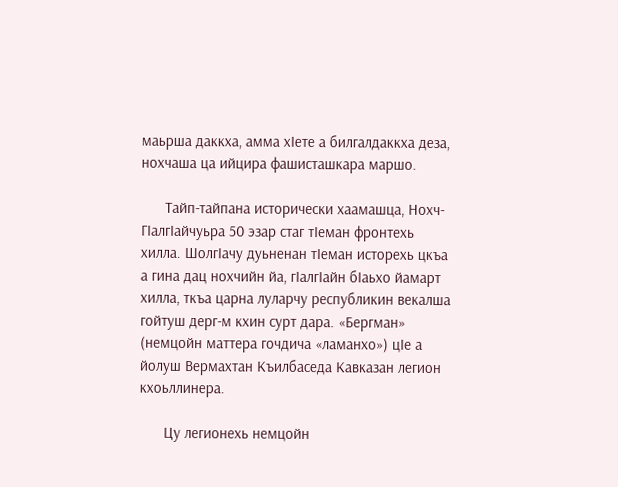маьрша даккха, амма хIете а билгалдаккха деза, нохчаша ца ийцира фашисташкара маршо.

      Тайп-тайпана исторически хаамашца, Нохч-ГIалгIайчуьра 50 эзар стаг тIеман фронтехь хилла. ШолгIачу дуьненан тIеман исторехь цкъа а гина дац нохчийн йа, гIалгIайн бIаьхо йамарт хилла, ткъа царна луларчу республикин векалша гойтуш дерг-м кхин сурт дара. «Бергман» (немцойн маттера гочдича «ламанхо») цIе а йолуш Вермахтан Къилбаседа Кавказан легион кхоьллинера.

      Цу легионехь немцойн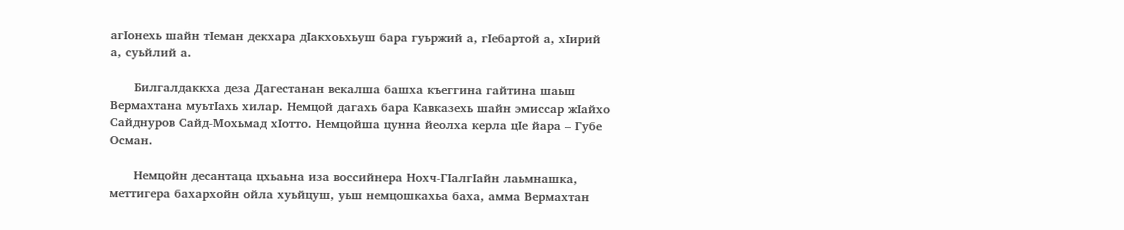агIонехь шайн тIеман декхара дIакхоьхьуш бара гуьржий а, гIебартой а, хIирий а, суьйлий а.

      Билгалдаккха деза Дагестанан векалша башха къеггина гайтина шаьш Вермахтана муьтIахь хилар. Немцой дагахь бара Кавказехь шайн эмиссар жIайхо Сайднуров Сайд-Мохьмад хIотто. Немцойша цунна йеолха керла цIе йара – Губе Осман.

      Немцойн десантаца цхьаьна иза воссийнера Нохч-ГIалгIайн лаьмнашка, меттигера бахархойн ойла хуьйцуш, уьш немцошкахьа баха, амма Вермахтан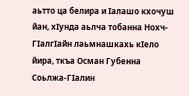аьтто ца белира и Iалашо кхочуш йан, хIунда аьлча тобанна Нохч-ГIалгIайн лаьмнашкахь кIело йира, ткъа Осман Губенна Соьлжа-ГIалин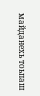майданехь тоьпаш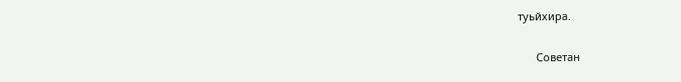туьйхира.

      Советан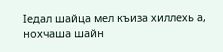Iедал шайца мел къиза хиллехь а, нохчаша шайн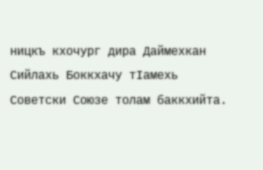ницкъ кхочург дира Даймехкан Сийлахь Боккхачу тIамехь Советски Союзе толам баккхийта.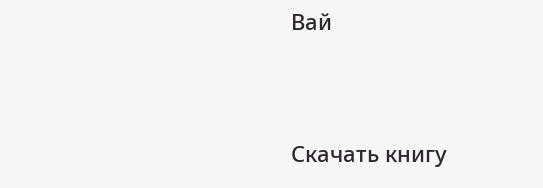Вай


Скачать книгу